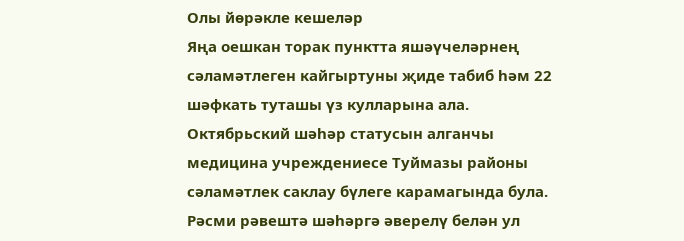Олы йөрәкле кешеләр
Яңа оешкан торак пунктта яшәүчеләрнең сәламәтлеген кайгыртуны җиде табиб һәм 22 шәфкать туташы үз кулларына ала.
Октябрьский шәһәр статусын алганчы медицина учреждениесе Туймазы районы сәламәтлек саклау бүлеге карамагында була. Рәсми рәвештә шәһәргә әверелү белән ул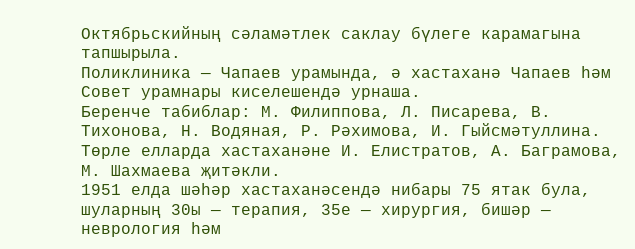Октябрьскийның сәламәтлек саклау бүлеге карамагына тапшырыла.
Поликлиника — Чапаев урамында, ә хастаханә Чапаев һәм Совет урамнары киселешендә урнаша.
Беренче табиблар: М. Филиппова, Л. Писарева, В. Тихонова, Н. Водяная, Р. Рәхимова, И. Гыйсмәтуллина.
Төрле елларда хастаханәне И. Елистратов, А. Баграмова, М. Шахмаева җитәкли.
1951 елда шәһәр хастаханәсендә нибары 75 ятак була, шуларның 30ы — терапия, 35е — хирургия, бишәр — неврология һәм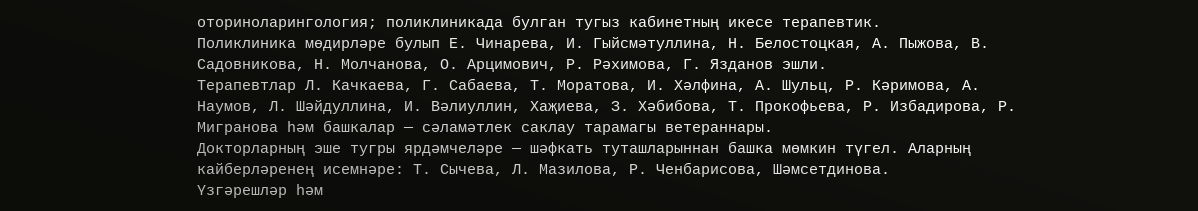оториноларингология; поликлиникада булган тугыз кабинетның икесе терапевтик.
Поликлиника мөдирләре булып Е. Чинарева, И. Гыйсмәтуллина, Н. Белостоцкая, А. Пыжова, В. Садовникова, Н. Молчанова, О. Арцимович, Р. Рәхимова, Г. Язданов эшли.
Терапевтлар Л. Качкаева, Г. Сабаева, Т. Моратова, И. Хәлфина, А. Шульц, Р. Кәримова, А. Наумов, Л. Шәйдуллина, И. Вәлиуллин, Хаҗиева, З. Хәбибова, Т. Прокофьева, Р. Избадирова, Р. Мигранова һәм башкалар — сәламәтлек саклау тарамагы ветераннары.
Докторларның эше тугры ярдәмчеләре — шәфкать туташларыннан башка мөмкин түгел. Аларның кайберләренең исемнәре: Т. Сычева, Л. Мазилова, Р. Ченбарисова, Шәмсетдинова.
Үзгәрешләр һәм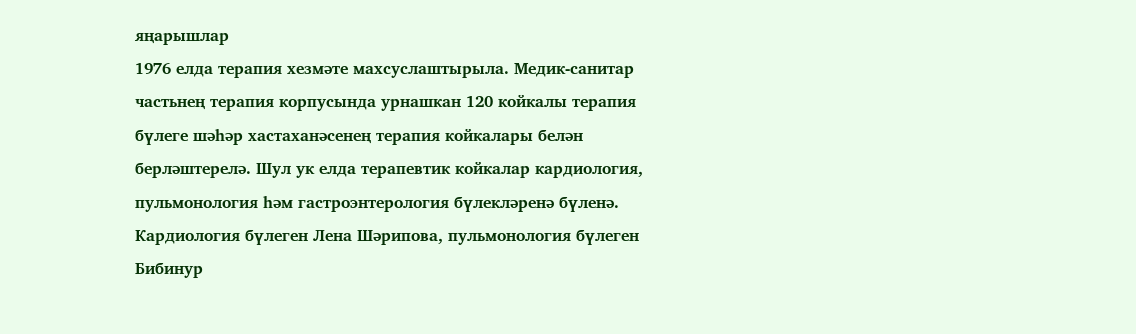яңарышлар
1976 елда терапия хезмәте махсуслаштырыла. Медик-санитар частьнең терапия корпусында урнашкан 120 койкалы терапия бүлеге шәһәр хастаханәсенең терапия койкалары белән берләштерелә. Шул ук елда терапевтик койкалар кардиология, пульмонология һәм гастроэнтерология бүлекләренә бүленә. Кардиология бүлеген Лена Шәрипова, пульмонология бүлеген Бибинур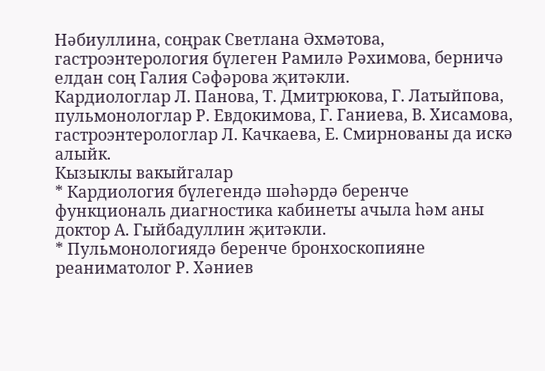Нәбиуллина, соңрак Светлана Әхмәтова, гастроэнтерология бүлеген Рамилә Рәхимова, берничә елдан соң Галия Сәфәрова җитәкли.
Кардиологлар Л. Панова, Т. Дмитрюкова, Г. Латыйпова, пульмонологлар Р. Евдокимова, Г. Ганиева, В. Хисамова, гастроэнтерологлар Л. Качкаева, Е. Смирнованы да искә алыйк.
Кызыклы вакыйгалар
* Кардиология бүлегендә шәһәрдә беренче функциональ диагностика кабинеты ачыла һәм аны доктор А. Гыйбадуллин җитәкли.
* Пульмонологиядә беренче бронхоскопияне реаниматолог Р. Хәниев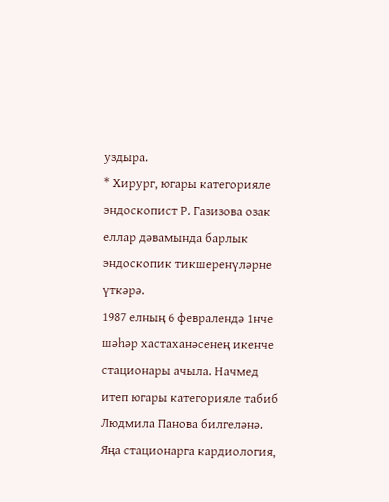уздыра.
* Хирург, югары категорияле эндоскопист Р. Газизова озак еллар дәвамында барлык эндоскопик тикшеренүләрне үткәрә.
1987 елның 6 февралендә 1нче шәһәр хастаханәсенең икенче стационары ачыла. Начмед итеп югары категорияле табиб Людмила Панова билгеләнә.
Яңа стационарга кардиология,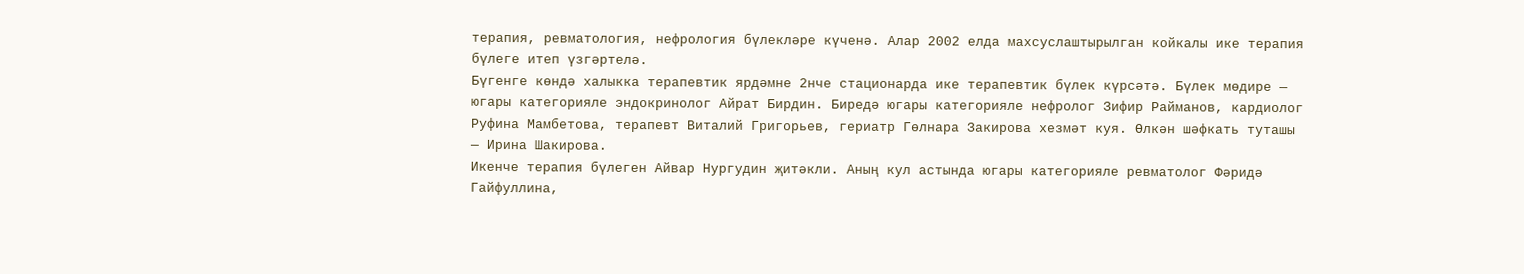терапия, ревматология, нефрология бүлекләре күченә. Алар 2002 елда махсуслаштырылган койкалы ике терапия бүлеге итеп үзгәртелә.
Бүгенге көндә халыкка терапевтик ярдәмне 2нче стационарда ике терапевтик бүлек күрсәтә. Бүлек мөдире — югары категорияле эндокринолог Айрат Бирдин. Биредә югары категорияле нефролог Зифир Райманов, кардиолог Руфина Мамбетова, терапевт Виталий Григорьев, гериатр Гөлнара Закирова хезмәт куя. Өлкән шәфкать туташы — Ирина Шакирова.
Икенче терапия бүлеген Айвар Нургудин җитәкли. Аның кул астында югары категорияле ревматолог Фәридә Гайфуллина,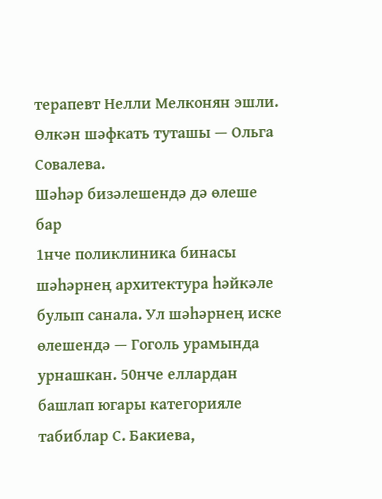терапевт Нелли Мелконян эшли. Өлкән шәфкать туташы — Ольга Совалева.
Шәһәр бизәлешендә дә өлеше бар
1нче поликлиника бинасы шәһәрнең архитектура һәйкәле булып санала. Ул шәһәрнең иске өлешендә — Гоголь урамында урнашкан. 50нче еллардан башлап югары категорияле табиблар С. Бакиева,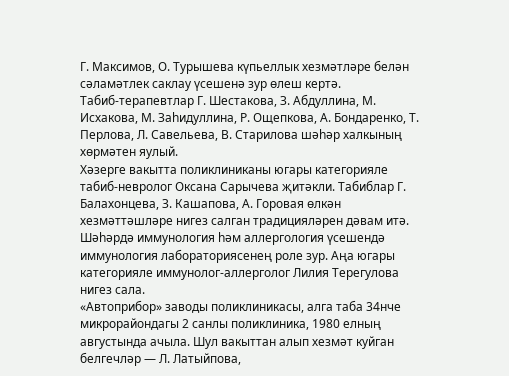Г. Максимов, О. Турышева күпьеллык хезмәтләре белән сәламәтлек саклау үсешенә зур өлеш кертә. Табиб‑терапевтлар Г. Шестакова, З. Абдуллина, М. Исхакова, М. Заһидуллина, Р. Ощепкова, А. Бондаренко, Т. Перлова, Л. Савельева, В. Старилова шәһәр халкының хөрмәтен яулый.
Хәзерге вакытта поликлиниканы югары категорияле табиб‑невролог Оксана Сарычева җитәкли. Табиблар Г. Балахонцева, З. Кашапова, А. Горовая өлкән хезмәттәшләре нигез салган традицияләрен дәвам итә.
Шәһәрдә иммунология һәм аллергология үсешендә иммунология лабораториясенең роле зур. Аңа югары категорияле иммунолог‑аллерголог Лилия Терегулова нигез сала.
«Автоприбор» заводы поликлиникасы, алга таба 34нче микрорайондагы 2 санлы поликлиника, 1980 елның августында ачыла. Шул вакыттан алып хезмәт куйган белгечләр — Л. Латыйпова,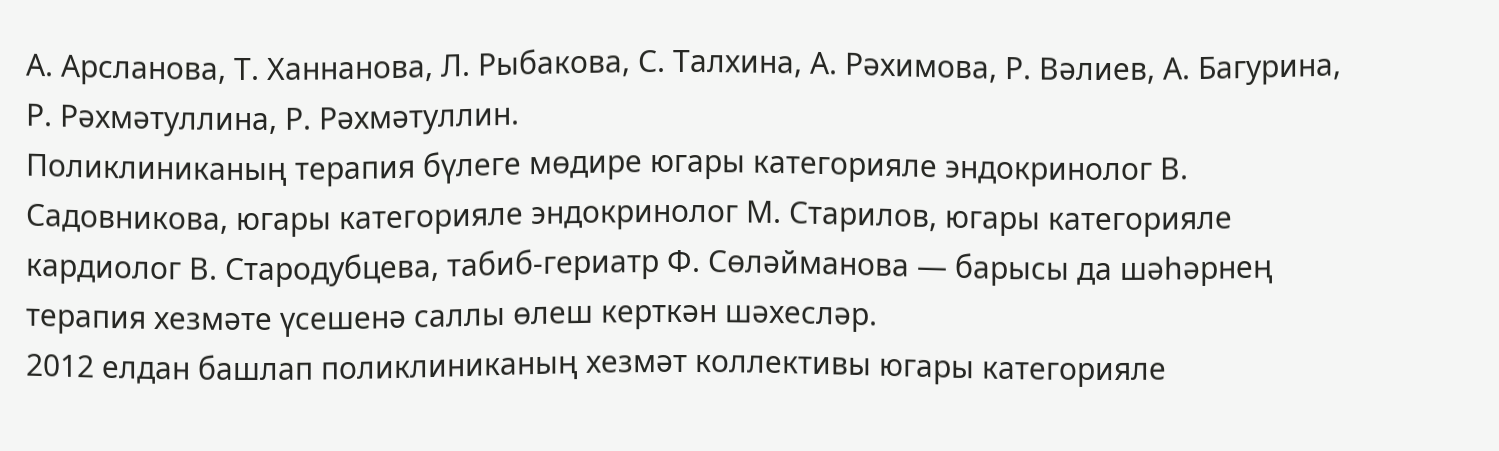А. Арсланова, Т. Ханнанова, Л. Рыбакова, С. Талхина, А. Рәхимова, Р. Вәлиев, А. Багурина, Р. Рәхмәтуллина, Р. Рәхмәтуллин.
Поликлиниканың терапия бүлеге мөдире югары категорияле эндокринолог В. Садовникова, югары категорияле эндокринолог М. Старилов, югары категорияле кардиолог В. Стародубцева, табиб‑гериатр Ф. Сөләйманова — барысы да шәһәрнең терапия хезмәте үсешенә саллы өлеш керткән шәхесләр.
2012 елдан башлап поликлиниканың хезмәт коллективы югары категорияле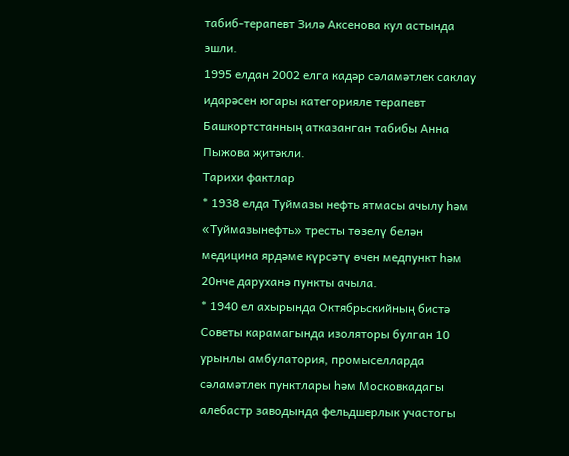табиб‑терапевт Зилә Аксенова кул астында эшли.
1995 елдан 2002 елга кадәр сәламәтлек саклау идарәсен югары категорияле терапевт Башкортстанның атказанган табибы Анна Пыжова җитәкли.
Тарихи фактлар
* 1938 елда Туймазы нефть ятмасы ачылу һәм «Туймазынефть» тресты төзелү белән медицина ярдәме күрсәтү өчен медпункт һәм 20нче даруханә пункты ачыла.
* 1940 ел ахырында Октябрьскийның бистә Советы карамагында изоляторы булган 10 урынлы амбулатория, промыселларда сәламәтлек пунктлары һәм Московкадагы алебастр заводында фельдшерлык участогы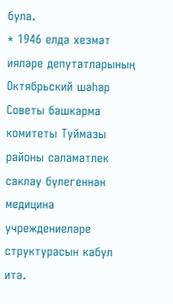була.
* 1946 елда хезмәт ияләре депутатларының Октябрьский шәһәр Советы башкарма комитеты Туймазы районы сәламәтлек саклау бүлегеннән медицина учреждениеләре структурасын кабул итә.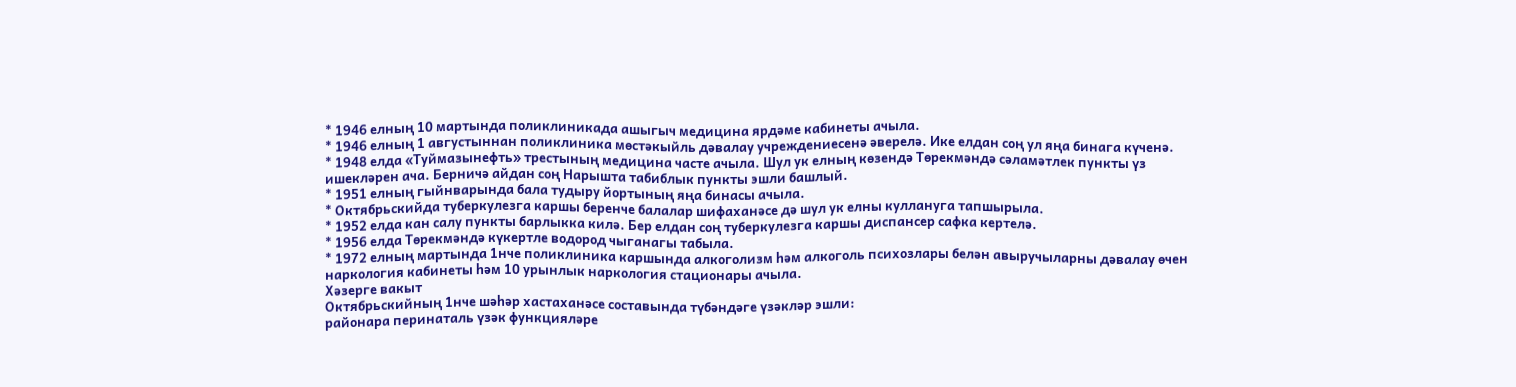* 1946 елның 10 мартында поликлиникада ашыгыч медицина ярдәме кабинеты ачыла.
* 1946 елның 1 августыннан поликлиника мөстәкыйль дәвалау учреждениесенә әверелә. Ике елдан соң ул яңа бинага күченә.
* 1948 елда «Туймазынефть» трестының медицина часте ачыла. Шул ук елның көзендә Төрекмәндә сәламәтлек пункты үз ишекләрен ача. Берничә айдан соң Нарышта табиблык пункты эшли башлый.
* 1951 елның гыйнварында бала тудыру йортының яңа бинасы ачыла.
* Октябрьскийда туберкулезга каршы беренче балалар шифаханәсе дә шул ук елны куллануга тапшырыла.
* 1952 елда кан салу пункты барлыкка килә. Бер елдан соң туберкулезга каршы диспансер сафка кертелә.
* 1956 елда Төрекмәндә күкертле водород чыганагы табыла.
* 1972 елның мартында 1нче поликлиника каршында алкоголизм һәм алкоголь психозлары белән авыручыларны дәвалау өчен наркология кабинеты һәм 10 урынлык наркология стационары ачыла.
Хәзерге вакыт
Октябрьскийның 1нче шәһәр хастаханәсе составында түбәндәге үзәкләр эшли:
районара перинаталь үзәк функцияләре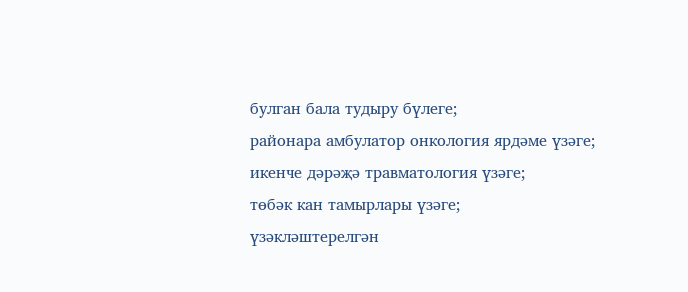булган бала тудыру бүлеге;
районара амбулатор онкология ярдәме үзәге;
икенче дәрәҗә травматология үзәге;
төбәк кан тамырлары үзәге;
үзәкләштерелгән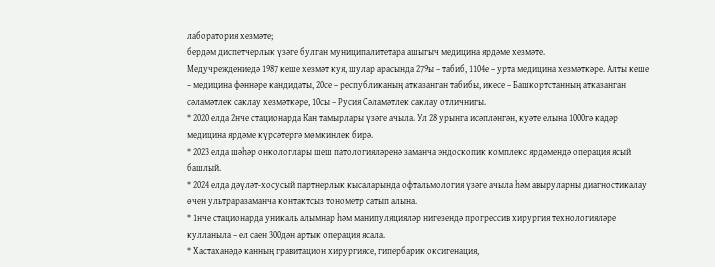лаборатория хезмәте;
бердәм диспетчерлык үзәге булган муниципалитетара ашыгыч медицина ярдәме хезмәте.
Медучреждениедә 1987 кеше хезмәт куя, шулар арасында 279ы – табиб, 1104е – урта медицина хезмәткәре. Алты кеше – медицина фәннәре кандидаты, 20се – республиканың атказанган табибы, икесе – Башкортстанның атказанган сәламәтлек саклау хезмәткәре, 10сы – Русия Сәламәтлек саклау отличнигы.
* 2020 елда 2нче стационарда Кан тамырлары үзәге ачыла. Ул 28 урынга исәпләнгән, куәте елына 1000гә кадәр медицина ярдәме күрсәтергә мөмкинлек бирә.
* 2023 елда шәһәр онкологлары шеш патологияләренә заманча эндоскопик комплекс ярдәмендә операция ясый башлый.
* 2024 елда дәүләт-хосусый партнерлык кысаларында офтальмология үзәге ачыла һәм авыруларны диагностикалау өчен ультраразаманча контактсыз тонометр сатып алына.
* 1нче стационарда уникаль алымнар һәм манипуляцияләр нигезендә прогрессив хирургия технологияләре кулланыла – ел саен 300дән артык операция ясала.
* Хастаханәдә канның гравитацион хирургиясе, гипербарик оксигенация,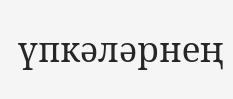үпкәләрнең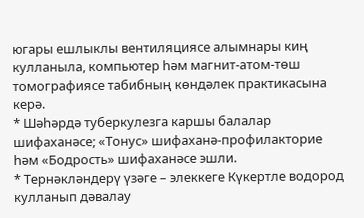югары ешлыклы вентиляциясе алымнары киң кулланыла, компьютер һәм магнит-атом-төш томографиясе табибның көндәлек практикасына керә.
* Шәһәрдә туберкулезга каршы балалар шифаханәсе; «Тонус» шифаханә-профилакторие һәм «Бодрость» шифаханәсе эшли.
* Тернәкләндерү үзәге – элеккеге Күкертле водород кулланып дәвалау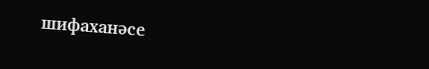шифаханәсе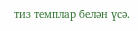тиз темплар белән үсә.